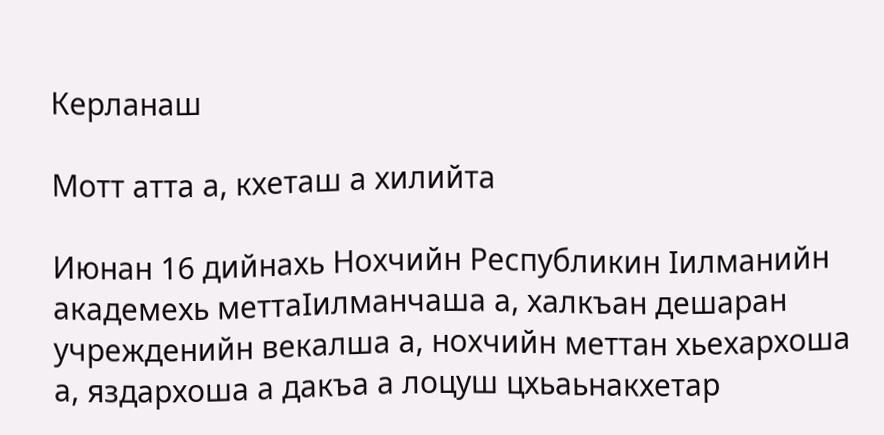Керланаш

Мотт атта а, кхеташ а хилийта

Июнан 16 дийнахь Нохчийн Республикин Iилманийн академехь меттаIилманчаша а, халкъан дешаран учрежденийн векалша а, нохчийн меттан хьехархоша а, яздархоша а дакъа а лоцуш цхьаьнакхетар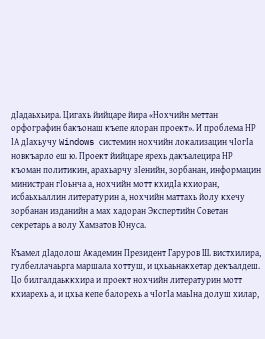дIадаьхьира. Цигахь йийцаре йира «Нохчийн меттан орфографин бакъонаш къепе ялоран проект». И проблема НР IА дIахьучу Windows системин нохчийн локализацин чIогIа новкъарло еш ю. Проект йийцаре ярехь дакъалецира НР къоман политикин, арахьарчу зIенийн, зорбанан, информацин министран гIоьнча а, нохчийн мотт кхидIа кхиоран, исбаьхьаллин литературин а, нохчийн маттахь йолу кхечу зорбанан изданийн а мах хадоран Экспертийн Советан секретарь а волу Хамзатов Юнуса.

Къамел дIадолош Академин Президент Гаруров Ш. вистхилира, гулбеллачаьрга маршала хоттуш, и цхьаьнакхетар декъалдеш. Цо билгалдаьккхира и проект нохчийн литературин мотт кхиарехь а, и цхьа кепе балорехь а чIогIа маьIна долуш хилар,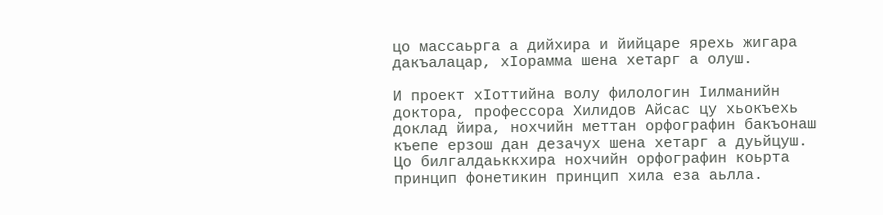цо массаьрга а дийхира и йийцаре ярехь жигара дакъалацар, хIорамма шена хетарг а олуш.

И проект хIоттийна волу филологин Iилманийн доктора, профессора Хилидов Айсас цу хьокъехь доклад йира, нохчийн меттан орфографин бакъонаш къепе ерзош дан дезачух шена хетарг а дуьйцуш. Цо билгалдаьккхира нохчийн орфографин коьрта принцип фонетикин принцип хила еза аьлла.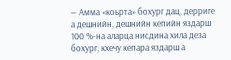— Амма «коьрта» бохург дац, дерриге а дешнийн, дешнийн кепийн яздарш 100 %-на аларца нисдина хила деза бохург, кхечу кепара яздарш а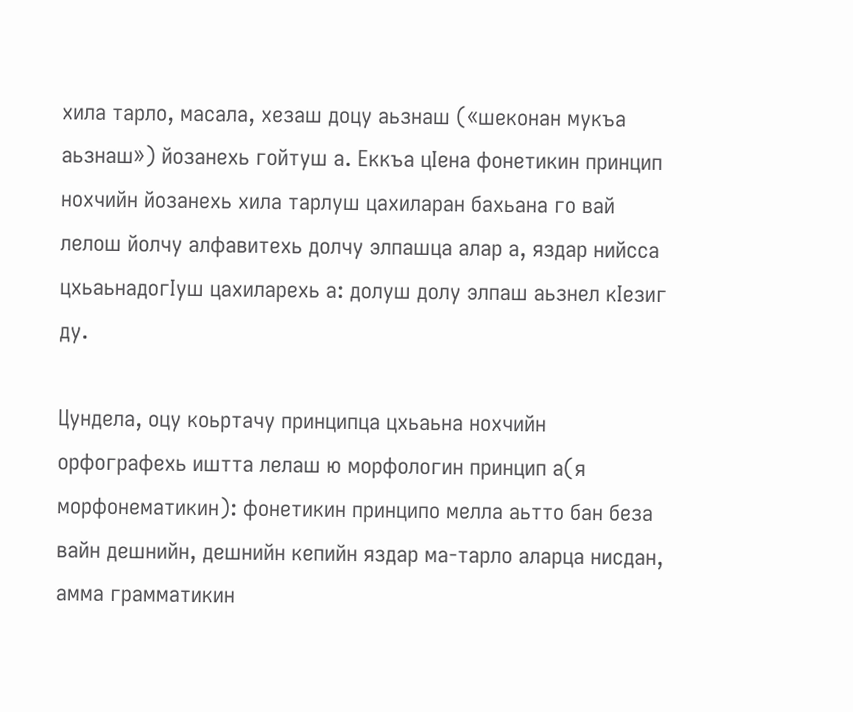хила тарло, масала, хезаш доцу аьзнаш («шеконан мукъа аьзнаш») йозанехь гойтуш а. Еккъа цIена фонетикин принцип нохчийн йозанехь хила тарлуш цахиларан бахьана го вай лелош йолчу алфавитехь долчу элпашца алар а, яздар нийсса цхьаьнадогIуш цахиларехь а: долуш долу элпаш аьзнел кIезиг ду.

Цундела, оцу коьртачу принципца цхьаьна нохчийн орфографехь иштта лелаш ю морфологин принцип а(я морфонематикин): фонетикин принципо мелла аьтто бан беза вайн дешнийн, дешнийн кепийн яздар ма-тарло аларца нисдан, амма грамматикин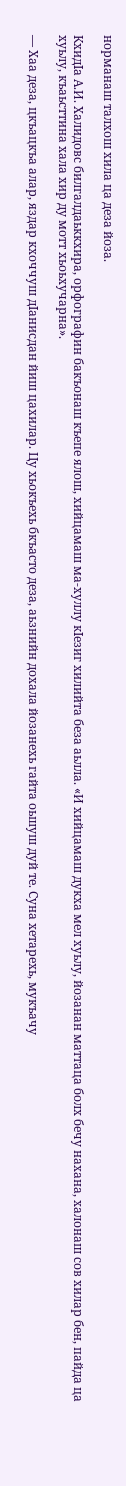норманаш талхош хила ца деза йоза.

КхидIа А.И. Халидовс билгалдаьккхира, орфографин бакъонаш къепе ялош, хийцамаш ма-хуллу кIезиг хилийта беза аьлла. «И хийцамаш дукха мел хуьлу, йозанан маттаца болх бечу нахана, халонаш сов хилар бен, пайда ца хуьлу, къаьсттина хала хир ду мотт хьоьхучарна».

— Хаа деза, цкъацкъа алар, яздар кхоччуш дIанисдан йиш цахилар. Цу хьокъехь бкъасто деза, аьзнийн дохала йозанехь гайта оьшуш дуй те. Суна хетарехь, мукъачу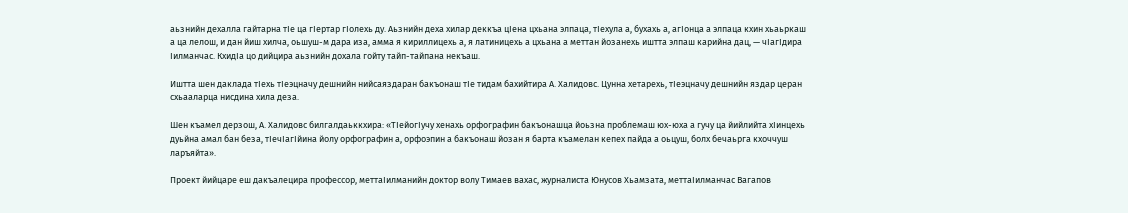аьзнийн дехалла гайтарна тIе ца гIертар гIолехь ду. Аьзнийн деха хилар деккъа цIена цхьана элпаца, тIехула а, бухахь а, агIонца а элпаца кхин хьаьркаш а ца лелош, и дан йиш хилча, оьшуш-м дара иза, амма я кириллицехь а, я латиницехь а цхьана а меттан йозанехь иштта элпаш карийна дац, — чIагIдира Iилманчас. КхидIа цо дийцира аьзнийн дохала гойту тайп-тайпана некъаш.

Иштта шен даклада тIехь тIеэцначу дешнийн нийсаяздаран бакъонаш тIе тидам бахийтира А. Халидовс. Цунна хетарехь, тIеэцначу дешнийн яздар церан схьааларца нисдина хила деза.

Шен къамел дерзош, А. Халидовс билгалдаьккхира: «ТIейогIучу хенахь орфографин бакъонашца йоьзна проблемаш юх-юха а гучу ца йийлийта хIинцехь дуьйна амал бан беза, тIечIагIйина йолу орфографин а, орфоэпин а бакъонаш йозан я барта къамелан кепех пайда а оьцуш, болх бечаьрга кхоччуш ларъяйта».

Проект йийцаре еш дакъалецира профессор, меттаIилманийн доктор волу Тимаев вахас, журналиста Юнусов Хьамзата, меттаIилманчас Вагапов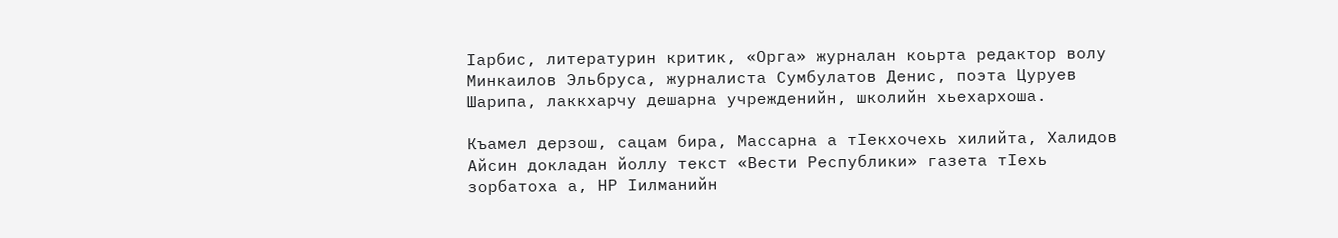Iарбис, литературин критик, «Орга» журналан коьрта редактор волу Минкаилов Эльбруса, журналиста Сумбулатов Денис, поэта Цуруев Шарипа, лаккхарчу дешарна учрежденийн, школийн хьехархоша.

Къамел дерзош, сацам бира, Массарна а тIекхочехь хилийта, Халидов Айсин докладан йоллу текст «Вести Республики» газета тIехь зорбатоха а, НР Iилманийн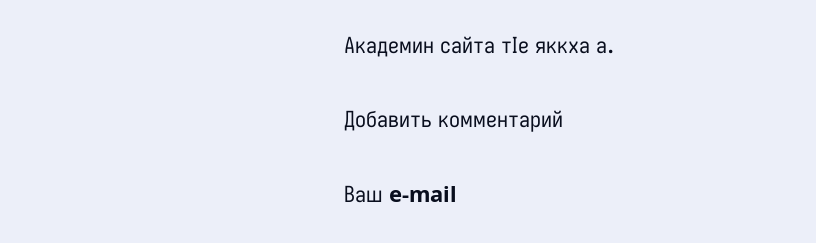Академин сайта тIе яккха а.

Добавить комментарий

Ваш e-mail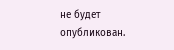не будет опубликован.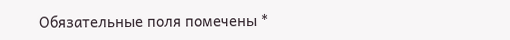Обязательные поля помечены *